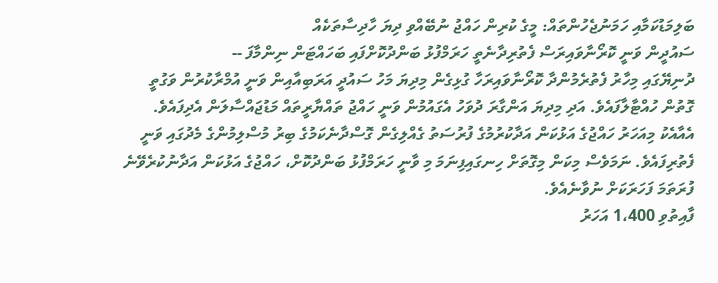ބަލިމަޑުކަމާއި ހަމަނުޖެހުންތައް: މީގެ ކުރިން ހައްޖު ނުބޭއްވި ދިޔަ ހާދިސާތަކެއް
ސައުދީން ވަނީ ކޮރޯނާވައިރަސް ފެތުރިދާނެތީ ހަރަމްފުޅު ބަންދުކޮށްފައި ބަހައްޓަން ނިންމާފަ --
ދުނިޔޭގައި މިހާރު ފެތުރެމުންދާ ކޮރޯނާވައިރަހާ ގުޅިގެން މިދިޔަ މަހު ސައުދީ އަރަބިއާއިން ވަނީ އުމްރާކުރުން ވަގުތީ ގޮތުން ހުއްޓާލާފައެވެ. އަދި މިދިޔަ އަންގާރަ ދުވަހު އެގައުމުން ވަނީ ހައްޖު ތައްޔާރީތައް މަޑުޖައްސާލަން އެދިފައެވެ. އެއާއެކު މިއަހަރު ހައްޖުގެ އަޅުކަން އަދާކުރުމުގެ ފުރުސަތު ގެއްލިގެން ގޮސްދާނެކަމުގެ ބިރު މުސްލިމުންގެ މެދުގައި ވަނީ ފެތުރިފައެވެ. ނަމަވެސް މިކަން މިގޮތަށް ހިނގައިފިނަމަ މި ވާނީ ހަރަމްފުޅު ބަންދުކޮށް، ހައްޖުގެ އަޅުކަން އަދާނުކުރެވޭނެ ފުރަތަމަ ފަހަރަކަށް ނުވާނެއެވެ.
ފާއިތުވި 1،400 އަހަރު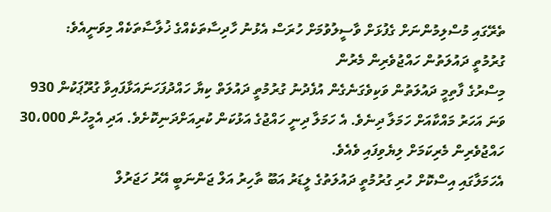ތެރޭގައި މުސްލިމުންނަށް ގެފުޅަށް ވާސީލުވުމަށް ހުރަސް އެޅުނު ހާދިސާތަކެއްގެ ޚުލާސާތަކެއް މިވަނީއެވެ:
ގުރުމުތީ ދައުލަތުން ހައްޖުވެރިން މެރުން
މިސްރުގެ ފާތިމީ ދައުލަތުން ވަކިވެގަނެގެން އުފެދުނު ގުރުމުތީ ދައުލަތް ކިޔާ ހައްދުފަހަނައަޅާފައިވާ ގުރޫޕަކުން 930 ވަނަ އަހަރު މައްކާއަށް ހަމަލާ ދިނެވެ. އެ ހަމަލާ ދިނީ ހައްޖުގެ އަޅުކަން ކުރިއަށްދަނިކޮށެވެ. އަދި އެމީހުން 30،000 ހައްޖުވެރިން މެރިކަމަށް ލިޔެވިފައި ވެއެވެ.
އެހަމަލާގައި އިސްކޮށް ހުރި ގުރުމުތީ ދައުލަތުގެ ލީޑަރު އަބޫ ތާހިރު އަލް ޖަންނަބީ އޭރު ހަޖަރުލް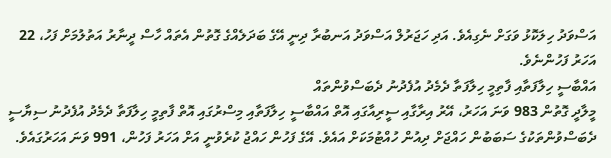އަސްވަދު ހިލަކޮޅު ވަގަށް ނެގިއެވެ. އަދި ހަޖަރުލް އަސްވަދު އަނބުރާ ދިނީ އޭގެ ބަދަލެއްގެ ގޮތުން އެތައް ހާސް ދީނާރު އަތުލުމަށް ފަހު، 22 އަހަރު ފަހުންނެވެ.
އައްބާސީ ހިލާފަތާއި ފާތިމީ ހިލާފަތާ ދެމެދު އުފެދުނު ދެބަސްވުންތައް
މީލާދީ ގޮތުން 983 ވަނަ އަހަރު، އޭރު އިރާގާއި ސީރިއާގައި އޮތް އައްބާސީ ހިލާފަތާއި މިސްރުގައި އޮތް ފާތިމީ ހިލާފަތާ ދެމެދު އުފެދުނު ސިޔާސީ ދެބަސްވުންތަކުގެ ސަބަބުން ހައްޖަށް ދިއުން ހުއްޓުމަކަށް އައެވެ. އޭގެ ފަހުން ހައްޖު ކުރެވުނީ އަށް އަހަރު ފަހުން، 991 ވަނަ އަހަރުގައެވެ.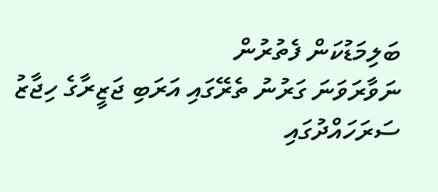ބަލިމަޑުކަން ފެތުރުން
ނަވާރަވަނަ ގަރުނު ތެރޭގައި އަރަބި ޖަޒީރާގެ ހިޖާޒު ސަރަހައްދުގައި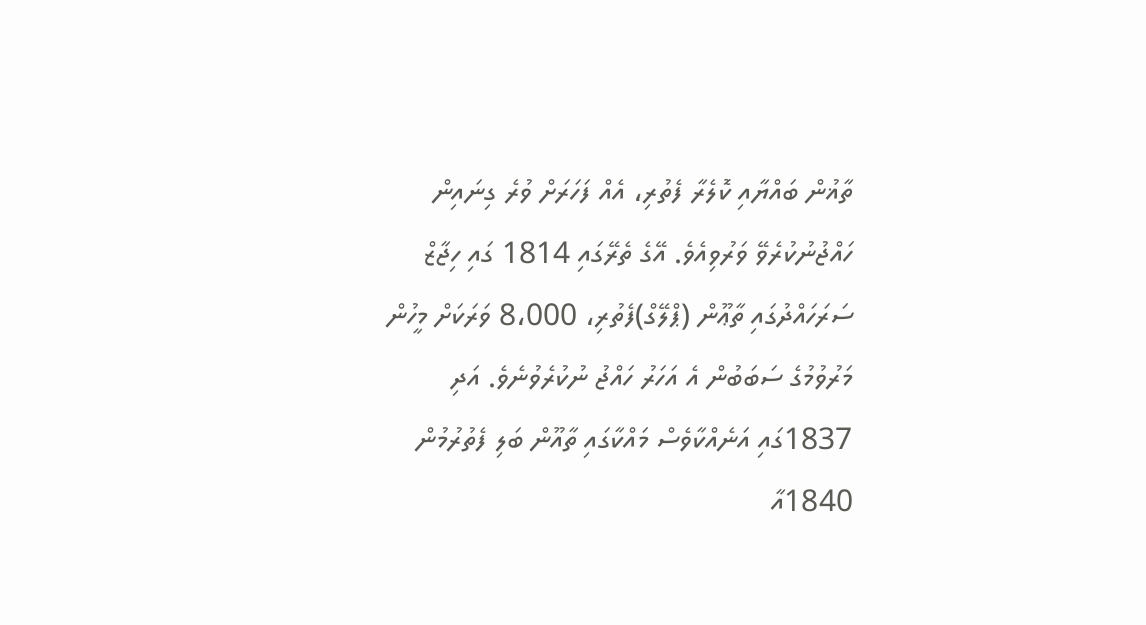ތާޣުން ބައްޔާއި ކޮލެރާ ފެތުރި، އެއް ފަހަރަށް ވުރެ ގިނައިން ހައްޖުނުކުރެވޭ ވަރުވިއެވެ. އޭގެ ތެރޭގައި 1814 ގައި ހިޖާޒް ސަރަހައްދުގައި ތާޢޫން (ޕްލޭގް)ފެތުރި، 8،000 ވަރަކަށް މީހުން މަރުވުމުގެ ސަބަބުން އެ އަހަރު ހައްޖު ނުކުރެވުނެވެ. އަދި 1837ގައި އަނެއްކާވެސް މައްކާގައި ތާއޫން ބަލި ފެތުރުމުން 1840އާ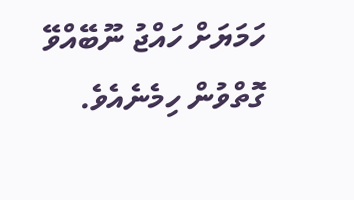ހަމަޔަށް ހައްޖު ނޫބޭއްވޭ ގޮތްވުން ހިމެނެއެވެ.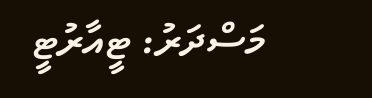މަސްދަރު: ޓީއާރުޓީ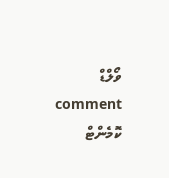ވޯލްޑް
comment ކޮމެންޓް